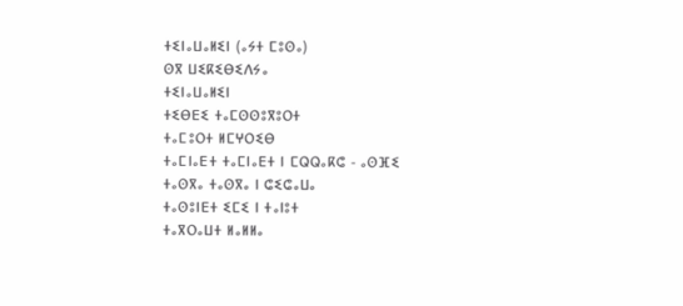ⵜⵉⵏⴰⵡⴰⵍⵉⵏ (ⴰⵢⵜ ⵎⵓⵙⴰ)
ⵙⴳ ⵡⵉⴽⵉⴱⵉⴷⵢⴰ
ⵜⵉⵏⴰⵡⴰⵍⵉⵏ
ⵜⵉⴱⴹⵉ ⵜⴰⵎⵙⵙⵓⴳⵓⵔⵜ
ⵜⴰⵎⵓⵔⵜ ⵍⵎⵖⵔⵉⴱ
ⵜⴰⵎⵏⴰⴹⵜ ⵜⴰⵎⵏⴰⴹⵜ ⵏ ⵎⵕⵕⴰⴽⵛ - ⴰⵙⴼⵉ
ⵜⴰⵙⴳⴰ ⵜⴰⵙⴳⴰ ⵏ ⵛⵉⵛⴰⵡⴰ
ⵜⴰⵙⵓⵏⴹⵜ ⵉⵎⵉ ⵏ ⵜⴰⵏⵓⵜ
ⵜⴰⴳⵔⴰⵡⵜ ⵍⴰⵍⵍⴰ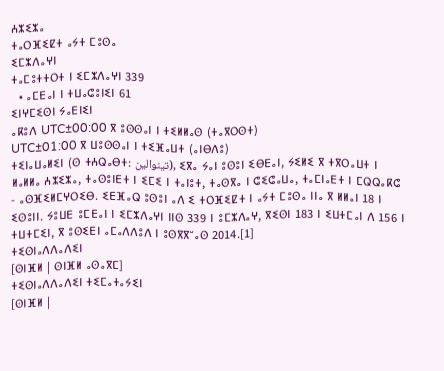ⵄⵣⵉⵣⴰ
ⵜⴰⵔⴼⵉⵇⵜ ⴰⵢⵜ ⵎⵓⵙⴰ
ⵉⵎⵣⴷⴰⵖⵏ
ⵜⴰⵎⵓⵜⵜⵔⵜ ⵏ ⵉⵎⵣⴷⴰⵖⵏ 339
  • ⴰⵎⴹⴰⵏ ⵏ ⵜⵡⴰⵛⵓⵏⵉⵏ 61
ⵉⵏⵖⵎⵉⵙⵏ ⵢⴰⴹⵏⵉⵏ
ⴰⴽⵓⴷ UTC±00:00 ⴳ ⵓⵙⵙⴰⵏ ⵏ ⵜⵉⵍⵍⴰⵙ (ⵜⴰⴳⵔⵙⵜ)
UTC±01:00 ⴳ ⵡⵓⵙⵙⴰⵏ ⵏ ⵜⵉⴼⴰⵡⵜ (ⴰⵏⴱⴷⵓ)
ⵜⵉⵏⴰⵡⴰⵍⵉⵏ (ⵙ ⵜⵄⵕⴰⴱⵜ: تينوالين), ⵉⴳⴰ ⵢⴰⵏ ⵓⵙⵓⵏ ⵉⴱⴹⴰⵏ, ⵢⵉⵍⵉ ⴳ ⵜⴳⵔⴰⵡⵜ ⵏ ⵍⴰⵍⵍⴰ ⵄⵣⵉⵣⴰ, ⵜⴰⵙⵓⵏⴹⵜ ⵏ ⵉⵎⵉ ⵏ ⵜⴰⵏⵓⵜ, ⵜⴰⵙⴳⴰ ⵏ ⵛⵉⵛⴰⵡⴰ, ⵜⴰⵎⵏⴰⴹⵜ ⵏ ⵎⵕⵕⴰⴽⵛ - ⴰⵙⴼⵉⵍⵎⵖⵔⵉⴱ. ⵉⴹⴼⴰⵕ ⵓⵙⵓⵏ ⴰⴷ ⵉ ⵜⵔⴼⵉⵇⵜ ⵏ ⴰⵢⵜ ⵎⵓⵙⴰ ⵏⵏⴰ ⴳ ⵍⵍⴰⵏ 18 ⵏ ⵉⵙⵓⵏⵏ. ⵢⵓⵡⴹ ⵓⵎⴹⴰⵏ ⵏ ⵉⵎⵣⴷⴰⵖⵏ ⵏⵏⵙ 339 ⵏ ⵓⵎⵣⴷⴰⵖ, ⴳⵉⵙⵏ 183 ⵏ ⵉⵡⵜⵎⴰⵏ ⴷ 156 ⵏ ⵜⵡⵜⵎⵉⵏ, ⴳ ⵓⵙⵉⴹⵏ ⴰⵎⴰⴷⴷⵓⴷ ⵏ ⵓⵙⴳⴳⵯⴰⵙ 2014.[1]
ⵜⵉⵙⵏⴰⴷⴷⴰⴷⵉⵏ
[ⵙⵏⴼⵍ | ⵙⵏⴼⵍ ⴰⵙⴰⴳⵎ]
ⵜⵉⵙⵏⴰⴷⴷⴰⴷⵉⵏ ⵜⵉⵎⴰⵜⴰⵢⵉⵏ
[ⵙⵏⴼⵍ |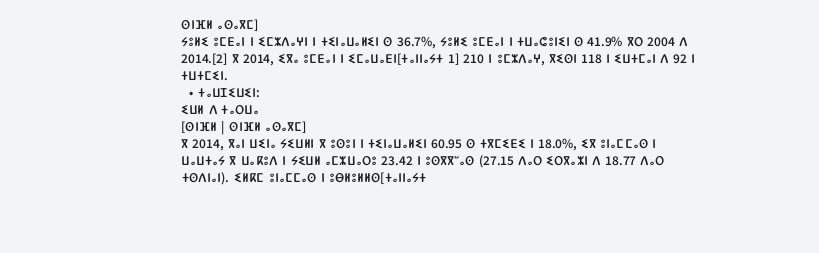ⵙⵏⴼⵍ ⴰⵙⴰⴳⵎ]
ⵢⵓⵍⵉ ⵓⵎⴹⴰⵏ ⵏ ⵉⵎⵣⴷⴰⵖⵏ ⵏ ⵜⵉⵏⴰⵡⴰⵍⵉⵏ ⵙ 36.7%, ⵢⵓⵍⵉ ⵓⵎⴹⴰⵏ ⵏ ⵜⵡⴰⵛⵓⵏⵉⵏ ⵙ 41.9% ⴳⵔ 2004 ⴷ 2014.[2] ⴳ 2014, ⵉⴳⴰ ⵓⵎⴹⴰⵏ ⵏ ⵉⵎⴰⵡⴰⴹⵏ[ⵜⴰⵏⵏⴰⵢⵜ 1] 210 ⵏ ⵓⵎⵣⴷⴰⵖ, ⴳⵉⵙⵏ 118 ⵏ ⵉⵡⵜⵎⴰⵏ ⴷ 92 ⵏ ⵜⵡⵜⵎⵉⵏ.
  • ⵜⴰⵡⵊⵉⵡⵉⵏ:
ⵉⵡⵍ ⴷ ⵜⴰⵔⵡⴰ
[ⵙⵏⴼⵍ | ⵙⵏⴼⵍ ⴰⵙⴰⴳⵎ]
ⴳ 2014, ⴳⴰⵏ ⵡⵉⵏⴰ ⵢⵉⵡⵍⵏ ⴳ ⵓⵙⵓⵏ ⵏ ⵜⵉⵏⴰⵡⴰⵍⵉⵏ 60.95 ⵙ ⵜⴳⵎⵉⴹⵉ ⵏ 18.0%, ⵉⴳ ⵓⵏⴰⵎⵎⴰⵙ ⵏ ⵡⴰⵡⵜⴰⵢ ⴳ ⵡⴰⴽⵓⴷ ⵏ ⵢⵉⵡⵍ ⴰⵎⵣⵡⴰⵔⵓ 23.42 ⵏ ⵓⵙⴳⴳⵯⴰⵙ (27.15 ⴷⴰⵔ ⵉⵔⴳⴰⵣⵏ ⴷ 18.77 ⴷⴰⵔ ⵜⵙⴷⵏⴰⵏ). ⵉⵍⴽⵎ ⵓⵏⴰⵎⵎⴰⵙ ⵏ ⵓⴱⵍⵓⵍⵍⵙ[ⵜⴰⵏⵏⴰⵢⵜ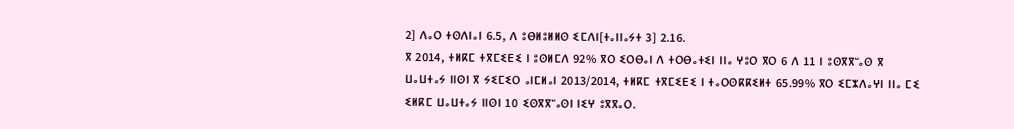2] ⴷⴰⵔ ⵜⵙⴷⵏⴰⵏ 6.5, ⴷ ⵓⴱⵍⵓⵍⵍⵙ ⵉⵎⴷⵏ[ⵜⴰⵏⵏⴰⵢⵜ 3] 2.16.
ⴳ 2014, ⵜⵍⴽⵎ ⵜⴳⵎⵉⴹⵉ ⵏ ⵓⵙⵍⵎⴷ 92% ⴳⵔ ⵉⵔⴱⴰⵏ ⴷ ⵜⵔⴱⴰⵜⵉⵏ ⵏⵏⴰ ⵖⵓⵔ ⴳⵔ 6 ⴷ 11 ⵏ ⵓⵙⴳⴳⵯⴰⵙ ⴳ ⵡⴰⵡⵜⴰⵢ ⵏⵏⵙⵏ ⴳ ⵢⵉⵎⵉⵔ ⴰⵏⵎⵍⴰⵏ 2013/2014, ⵜⵍⴽⵎ ⵜⴳⵎⵉⴹⵉ ⵏ ⵜⴰⵔⵙⴽⴽⵉⵍⵜ 65.99% ⴳⵔ ⵉⵎⵣⴷⴰⵖⵏ ⵏⵏⴰ ⵎⵉ ⵉⵍⴽⵎ ⵡⴰⵡⵜⴰⵢ ⵏⵏⵙⵏ 10 ⵉⵙⴳⴳⵯⴰⵙⵏ ⵏⵉⵖ ⵓⴳⴳⴰⵔ.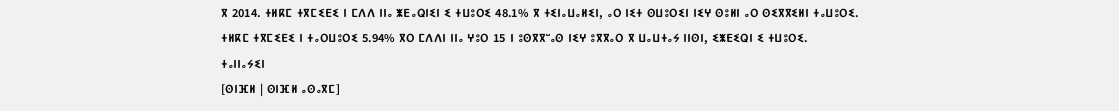ⴳ 2014. ⵜⵍⴽⵎ ⵜⴳⵎⵉⴹⵉ ⵏ ⵎⴷⴷ ⵏⵏⴰ ⵥⴹⴰⵕⵏⵉⵏ ⵉ ⵜⵡⵓⵔⵉ 48.1% ⴳ ⵜⵉⵏⴰⵡⴰⵍⵉⵏ, ⴰⵔ ⵏⵉⵜ ⵙⵡⵓⵔⵉⵏ ⵏⵉⵖ ⵙⵓⵍⵏ ⴰⵔ ⵙⵉⴳⴳⵉⵍⵏ ⵜⴰⵡⵓⵔⵉ. ⵜⵍⴽⵎ ⵜⴳⵎⵉⴹⵉ ⵏ ⵜⴰⵔⵡⵓⵔⵉ 5.94% ⴳⵔ ⵎⴷⴷⵏ ⵏⵏⴰ ⵖⵓⵔ 15 ⵏ ⵓⵙⴳⴳⵯⴰⵙ ⵏⵉⵖ ⵓⴳⴳⴰⵔ ⴳ ⵡⴰⵡⵜⴰⵢ ⵏⵏⵙⵏ, ⵉⵥⴹⵉⵕⵏ ⵉ ⵜⵡⵓⵔⵉ.
ⵜⴰⵏⵏⴰⵢⵉⵏ
[ⵙⵏⴼⵍ | ⵙⵏⴼⵍ ⴰⵙⴰⴳⵎ]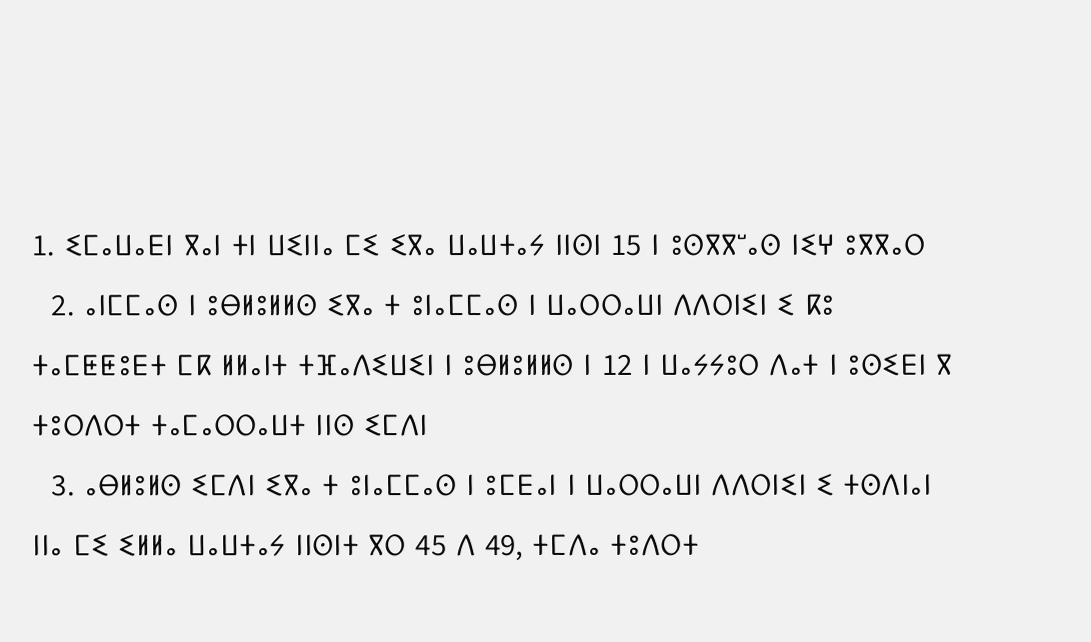1. ⵉⵎⴰⵡⴰⴹⵏ ⴳⴰⵏ ⵜⵏ ⵡⵉⵏⵏⴰ ⵎⵉ ⵉⴳⴰ ⵡⴰⵡⵜⴰⵢ ⵏⵏⵙⵏ 15 ⵏ ⵓⵙⴳⴳⵯⴰⵙ ⵏⵉⵖ ⵓⴳⴳⴰⵔ
  2. ⴰⵏⵎⵎⴰⵙ ⵏ ⵓⴱⵍⵓⵍⵍⵙ ⵉⴳⴰ ⵜ ⵓⵏⴰⵎⵎⴰⵙ ⵏ ⵡⴰⵔⵔⴰⵡⵏ ⴷⴷⵔⵏⵉⵏ ⵉ ⴽⵓ ⵜⴰⵎⵟⵟⵓⴹⵜ ⵎⴽ ⵍⵍⴰⵏⵜ ⵜⴼⴰⴷⵉⵡⵉⵏ ⵏ ⵓⴱⵍⵓⵍⵍⵙ ⵏ 12 ⵏ ⵡⴰⵢⵢⵓⵔ ⴷⴰⵜ ⵏ ⵓⵙⵉⴹⵏ ⴳ ⵜⵓⵔⴷⵔⵜ ⵜⴰⵎⴰⵔⵔⴰⵡⵜ ⵏⵏⵙ ⵉⵎⴷⵏ
  3. ⴰⴱⵍⵓⵍⵙ ⵉⵎⴷⵏ ⵉⴳⴰ ⵜ ⵓⵏⴰⵎⵎⴰⵙ ⵏ ⵓⵎⴹⴰⵏ ⵏ ⵡⴰⵔⵔⴰⵡⵏ ⴷⴷⵔⵏⵉⵏ ⵉ ⵜⵙⴷⵏⴰⵏ ⵏⵏⴰ ⵎⵉ ⵉⵍⵍⴰ ⵡⴰⵡⵜⴰⵢ ⵏⵏⵙⵏⵜ ⴳⵔ 45 ⴷ 49, ⵜⵎⴷⴰ ⵜⵓⴷⵔⵜ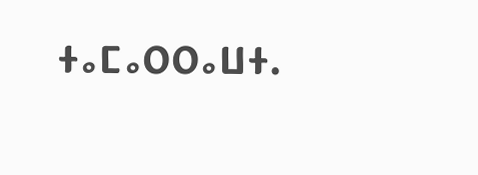ⵜⴰⵎⴰⵔⵔⴰⵡⵜ.